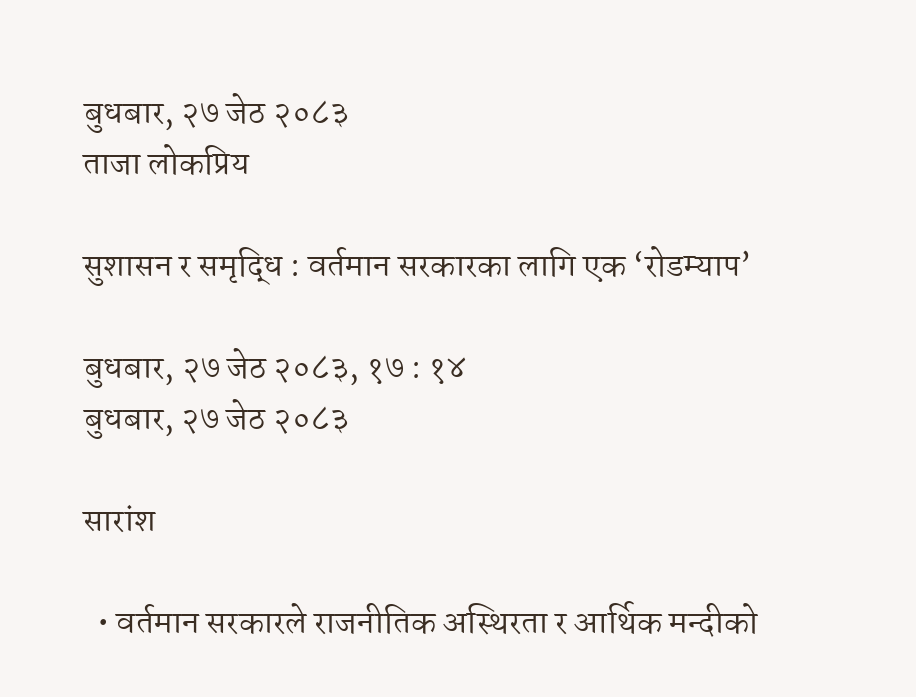बुधबार, २७ जेठ २०८३
ताजा लोकप्रिय

सुशासन र समृद्धि : वर्तमान सरकारका लागि एक ‘रोडम्याप’

बुधबार, २७ जेठ २०८३, १७ : १४
बुधबार, २७ जेठ २०८३

सारांश

  • वर्तमान सरकारले राजनीतिक अस्थिरता र आर्थिक मन्दीको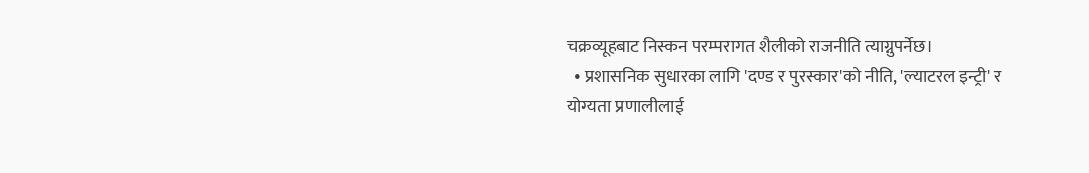चक्रव्यूहबाट निस्कन परम्परागत शैलीको राजनीति त्याग्नुपर्नेछ।
  • प्रशासनिक सुधारका लागि 'दण्ड र पुरस्कार'को नीति, 'ल्याटरल इन्ट्री' र योग्यता प्रणालीलाई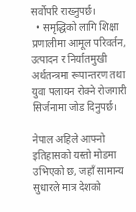सर्वोपरि राख्नुपर्छ।
  • समृद्धिको लागि शिक्षा प्रणालीमा आमूल परिवर्तन, उत्पादन र निर्यातमुखी अर्थतन्त्रमा रूपान्तरण तथा युवा पलायन रोक्ने रोजगारी सिर्जनामा जोड दिनुपर्छ।

नेपाल अहिले आफ्नो इतिहासको यस्तो मोडमा उभिएको छ, जहाँ सामान्य सुधारले मात्र देशको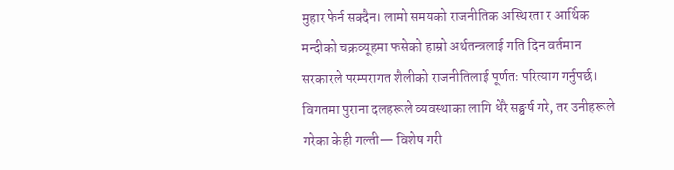मुहार फेर्न सक्दैन। लामो समयको राजनीतिक अस्थिरता र आर्थिक मन्दीको चक्रव्यूहमा फसेको हाम्रो अर्थतन्त्रलाई गति दिन वर्तमान सरकारले परम्परागत शैलीको राजनीतिलाई पूर्णतः परित्याग गर्नुपर्छ। विगतमा पुराना दलहरूले व्यवस्थाका लागि धेरै सङ्घर्ष गरे, तर उनीहरूले गरेका केही गल्ती— विशेष गरी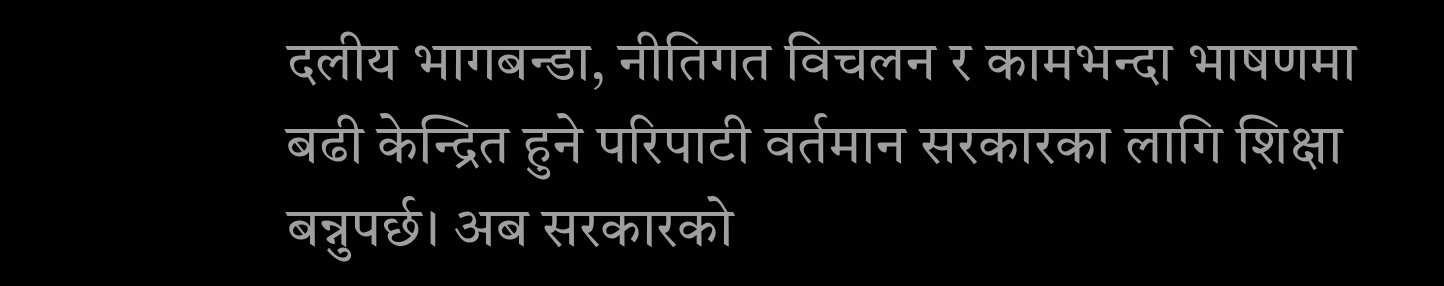दलीय भागबन्डा, नीतिगत विचलन र कामभन्दा भाषणमा बढी केन्द्रित हुने परिपाटी वर्तमान सरकारका लागि शिक्षा बन्नुपर्छ। अब सरकारको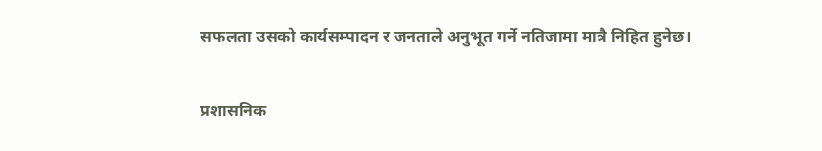सफलता उसको कार्यसम्पादन र जनताले अनुभूत गर्ने नतिजामा मात्रै निहित हुनेछ।

प्रशासनिक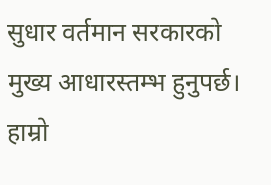सुधार वर्तमान सरकारको मुख्य आधारस्तम्भ हुनुपर्छ। हाम्रो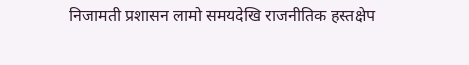निजामती प्रशासन लामो समयदेखि राजनीतिक हस्तक्षेप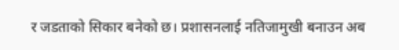र जडताको सिकार बनेको छ। प्रशासनलाई नतिजामुखी बनाउन अब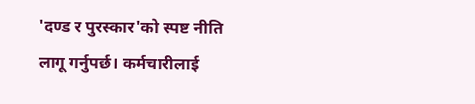'दण्ड र पुरस्कार'को स्पष्ट नीति लागू गर्नुपर्छ। कर्मचारीलाई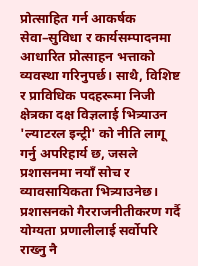प्रोत्साहित गर्न आकर्षक सेवा–सुविधा र कार्यसम्पादनमा आधारित प्रोत्साहन भत्ताको व्यवस्था गरिनुपर्छ। साथै, विशिष्ट र प्राविधिक पदहरूमा निजी क्षेत्रका दक्ष विज्ञलाई भित्र्याउन 'ल्याटरल इन्ट्री' को नीति लागू गर्नु अपरिहार्य छ, जसले प्रशासनमा नयाँ सोच र व्यावसायिकता भित्र्याउनेछ। प्रशासनको गैरराजनीतीकरण गर्दै योग्यता प्रणालीलाई सर्वोपरि राख्नु नै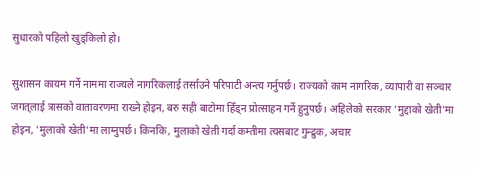सुधारको पहिलो खुड्किलो हो।

सुशासन कायम गर्ने नाममा राज्यले नागरिकलाई तर्साउने परिपाटी अन्त्य गर्नुपर्छ। राज्यको काम नागरिक, व्यापारी वा सञ्चार जगत्‌लाई त्रासको वातावरणमा राख्ने होइन, बरु सही बाटोमा हिँड्न प्रोत्साहन गर्ने हुनुपर्छ। अहिलेको सरकार 'मुद्दाको खेती'मा होइन, 'मुलाको खेती'मा लाग्नुपर्छ। किनकि, मुलाको खेती गर्दा कम्तीमा त्यसबाट गुन्द्रुक, अचार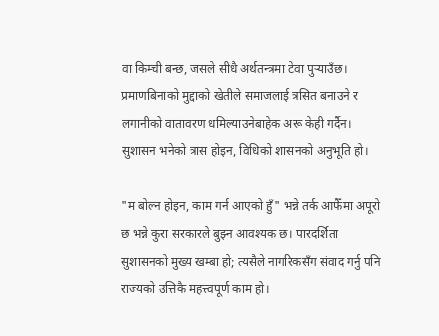वा किम्ची बन्छ, जसले सीधै अर्थतन्त्रमा टेवा पुर्‍याउँछ। प्रमाणबिनाको मुद्दाको खेतीले समाजलाई त्रसित बनाउने र लगानीको वातावरण धमिल्याउनेबाहेक अरू केही गर्दैन। सुशासन भनेको त्रास होइन, विधिको शासनको अनुभूति हो।

"म बोल्न होइन, काम गर्न आएको हुँ" भन्ने तर्क आफैँमा अपूरो छ भन्ने कुरा सरकारले बुझ्न आवश्यक छ। पारदर्शिता सुशासनको मुख्य खम्बा हो; त्यसैले नागरिकसँग संवाद गर्नु पनि राज्यको उत्तिकै महत्त्वपूर्ण काम हो।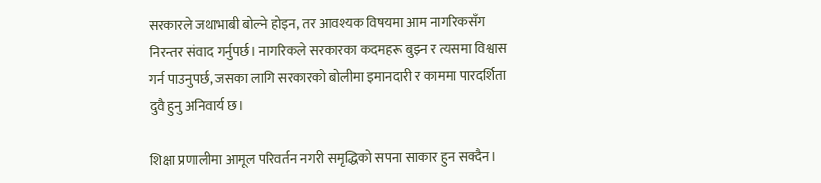सरकारले जथाभाबी बोल्ने होइन, तर आवश्यक विषयमा आम नागरिकसँग निरन्तर संवाद गर्नुपर्छ। नागरिकले सरकारका कदमहरू बुझ्न र त्यसमा विश्वास गर्न पाउनुपर्छ, जसका लागि सरकारको बोलीमा इमानदारी र काममा पारदर्शिता दुवै हुनु अनिवार्य छ।

शिक्षा प्रणालीमा आमूल परिवर्तन नगरी समृद्धिको सपना साकार हुन सक्दैन।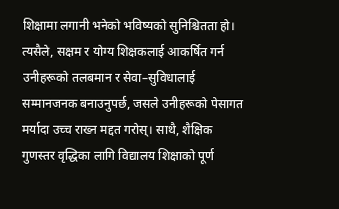शिक्षामा लगानी भनेको भविष्यको सुनिश्चितता हो। त्यसैले, सक्षम र योग्य शिक्षकलाई आकर्षित गर्न उनीहरूको तलबमान र सेवा–सुविधालाई सम्मानजनक बनाउनुपर्छ, जसले उनीहरूको पेसागत मर्यादा उच्च राख्न मद्दत गरोस्। साथै, शैक्षिक गुणस्तर वृद्धिका लागि विद्यालय शिक्षाको पूर्ण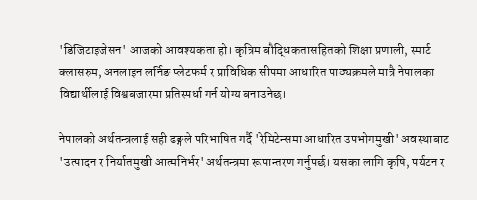'डिजिटाइजेसन' आजको आवश्यकता हो। कृत्रिम बौद्धिकतासहितको शिक्षा प्रणाली, स्मार्ट क्लासरुम, अनलाइन लर्निङ प्लेटफर्म र प्राविधिक सीपमा आधारित पाठ्यक्रमले मात्रै नेपालका विद्यार्थीलाई विश्वबजारमा प्रतिस्पर्धा गर्न योग्य बनाउनेछ।

नेपालको अर्थतन्त्रलाई सही ढङ्गले परिभाषित गर्दै 'रेमिटेन्समा आधारित उपभोगमुखी' अवस्थाबाट 'उत्पादन र निर्यातमुखी आत्मनिर्भर' अर्थतन्त्रमा रूपान्तरण गर्नुपर्छ। यसका लागि कृषि, पर्यटन र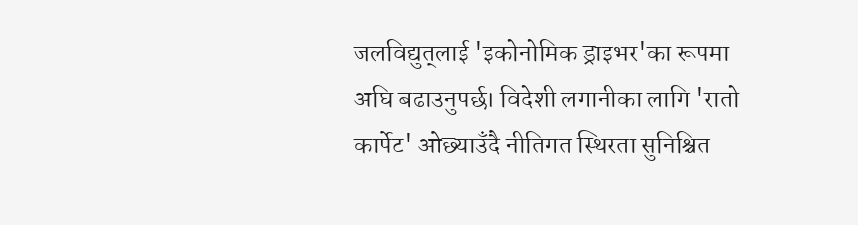जलविद्युत्‌लाई 'इकोनोमिक ड्राइभर'का रूपमा अघि बढाउनुपर्छ। विदेशी लगानीका लागि 'रातो कार्पेट' ओछ्याउँदै नीतिगत स्थिरता सुनिश्चित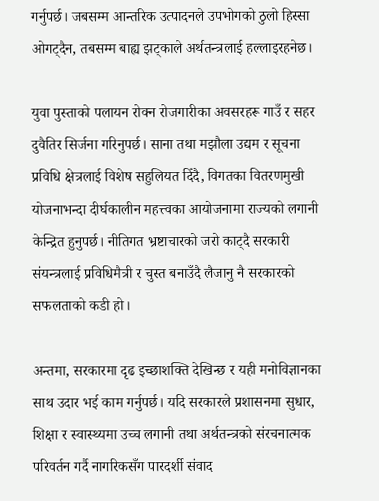गर्नुपर्छ। जबसम्म आन्तरिक उत्पादनले उपभोगको ठुलो हिस्सा ओगट्दैन, तबसम्म बाह्य झट्काले अर्थतन्त्रलाई हल्लाइरहनेछ।

युवा पुस्ताको पलायन रोक्न रोजगारीका अवसरहरू गाउँ र सहर दुवैतिर सिर्जना गरिनुपर्छ। साना तथा मझौला उद्यम र सूचना प्रविधि क्षेत्रलाई विशेष सहुलियत दिँदै, विगतका वितरणमुखी योजनाभन्दा दीर्घकालीन महत्त्वका आयोजनामा राज्यको लगानी केन्द्रित हुनुपर्छ। नीतिगत भ्रष्टाचारको जरो काट्दै सरकारी संयन्त्रलाई प्रविधिमैत्री र चुस्त बनाउँदै लैजानु नै सरकारको सफलताको कडी हो।

अन्तमा, सरकारमा दृढ इच्छाशक्ति देखिन्छ र यही मनोविज्ञानका साथ उदार भई काम गर्नुपर्छ। यदि सरकारले प्रशासनमा सुधार, शिक्षा र स्वास्थ्यमा उच्च लगानी तथा अर्थतन्त्रको संरचनात्मक परिवर्तन गर्दै नागरिकसँग पारदर्शी संवाद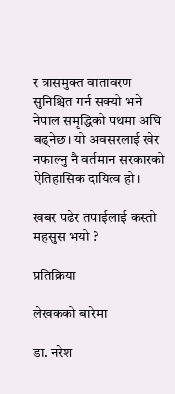र त्रासमुक्त वातावरण सुनिश्चित गर्न सक्यो भने नेपाल समृद्धिको पथमा अघि बढ्नेछ। यो अवसरलाई खेर नफाल्नु नै वर्तमान सरकारको ऐतिहासिक दायित्व हो।

खबर पढेर तपाईलाई कस्तो महसुस भयो ?

प्रतिक्रिया

लेखकको बारेमा

डा. नरेश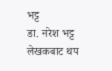भट्ट
डा. नरेश भट्ट
लेखकबाट थप